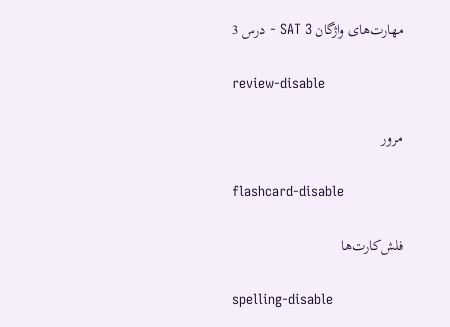مهارت‌های واژگان SAT 3 - درس 3

review-disable

مرور

flashcard-disable

فلش‌کارت‌ها

spelling-disable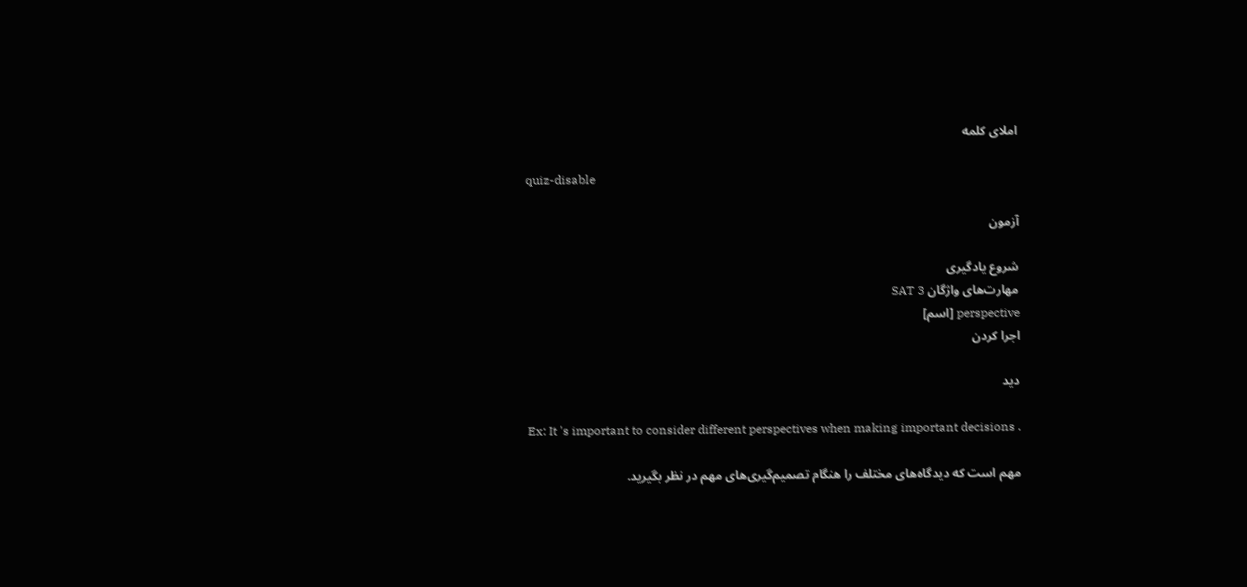املای کلمه

quiz-disable

آزمون

شروع یادگیری
مهارت‌های واژگان SAT 3
perspective [اسم]
اجرا کردن

دید

Ex: It 's important to consider different perspectives when making important decisions .

مهم است که دیدگاه‌های مختلف را هنگام تصمیم‌گیری‌های مهم در نظر بگیرید.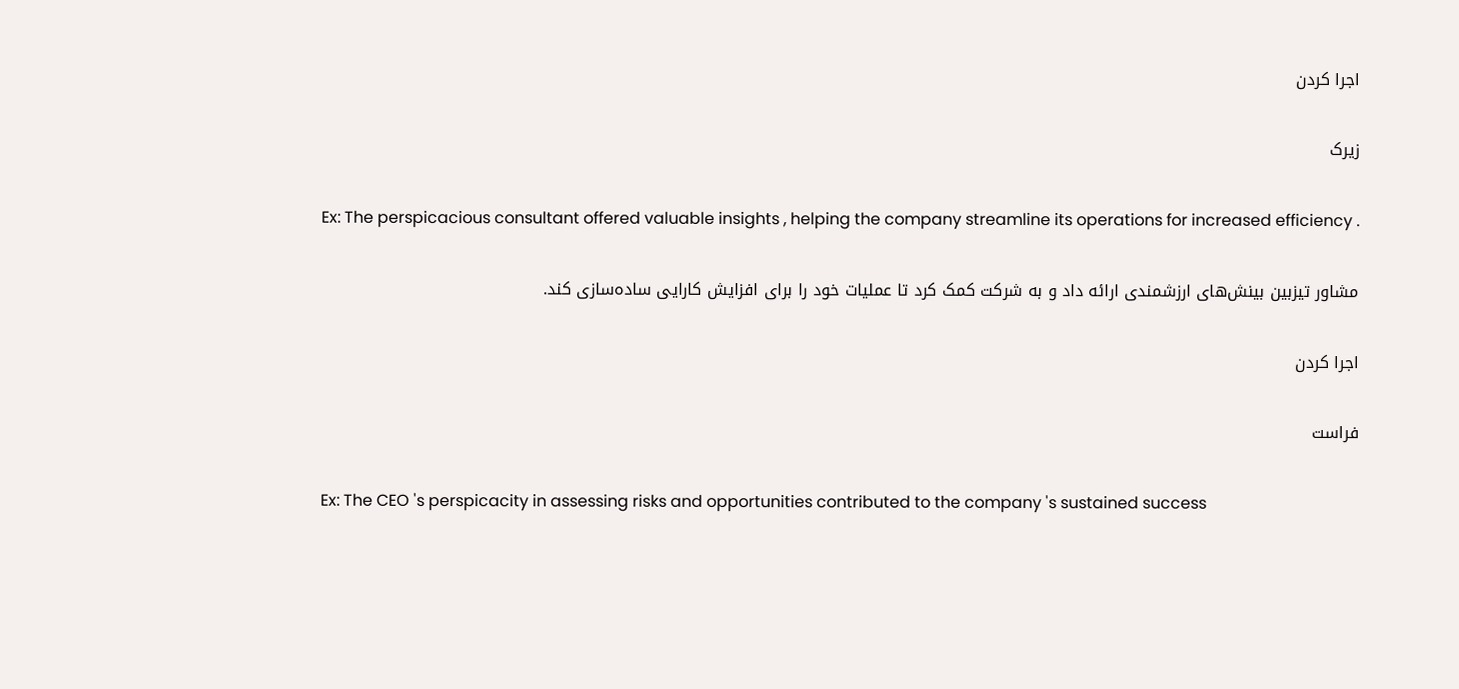اجرا کردن

زیرک

Ex: The perspicacious consultant offered valuable insights , helping the company streamline its operations for increased efficiency .

مشاور تیزبین بینش‌های ارزشمندی ارائه داد و به شرکت کمک کرد تا عملیات خود را برای افزایش کارایی ساده‌سازی کند.

اجرا کردن

فراست

Ex: The CEO 's perspicacity in assessing risks and opportunities contributed to the company 's sustained success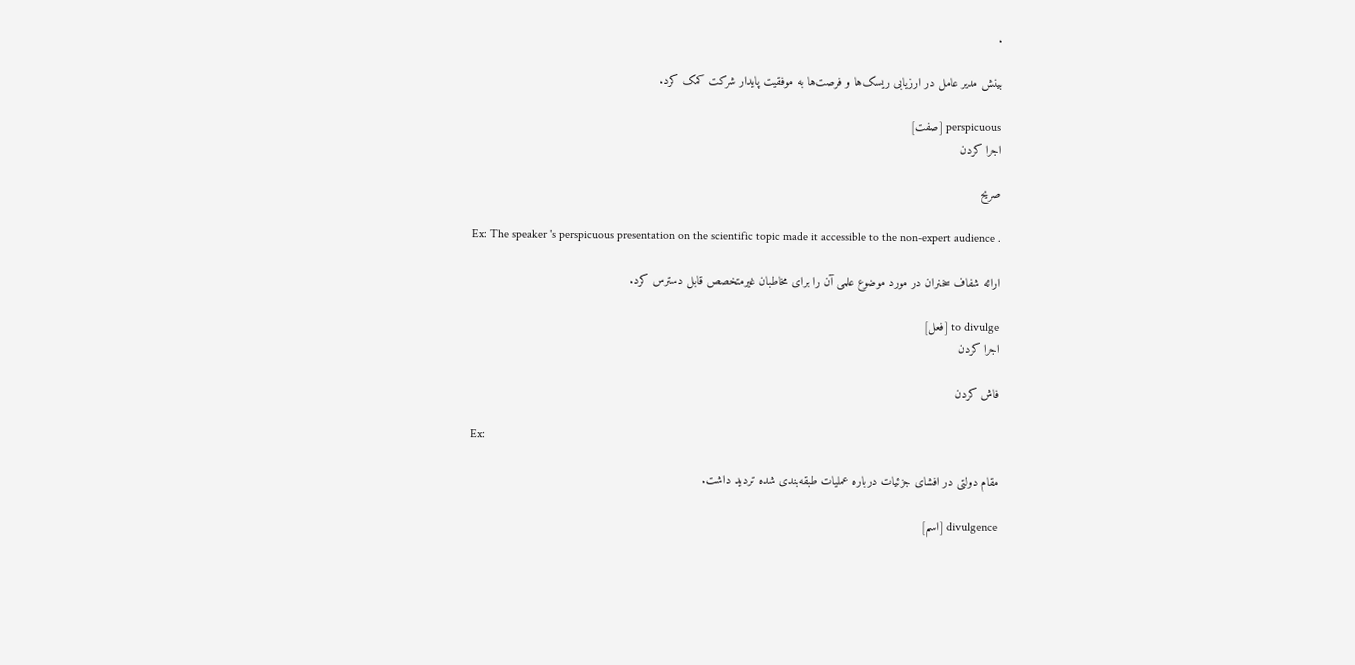.

بینش مدیر عامل در ارزیابی ریسک‌ها و فرصت‌ها به موفقیت پایدار شرکت کمک کرد.

perspicuous [صفت]
اجرا کردن

صریح

Ex: The speaker 's perspicuous presentation on the scientific topic made it accessible to the non-expert audience .

ارائه شفاف سخنران در مورد موضوع علمی آن را برای مخاطبان غیرمتخصص قابل دسترس کرد.

to divulge [فعل]
اجرا کردن

فاش کردن

Ex:

مقام دولتی در افشای جزئیات درباره عملیات طبقه‌بندی شده تردید داشت.

divulgence [اسم]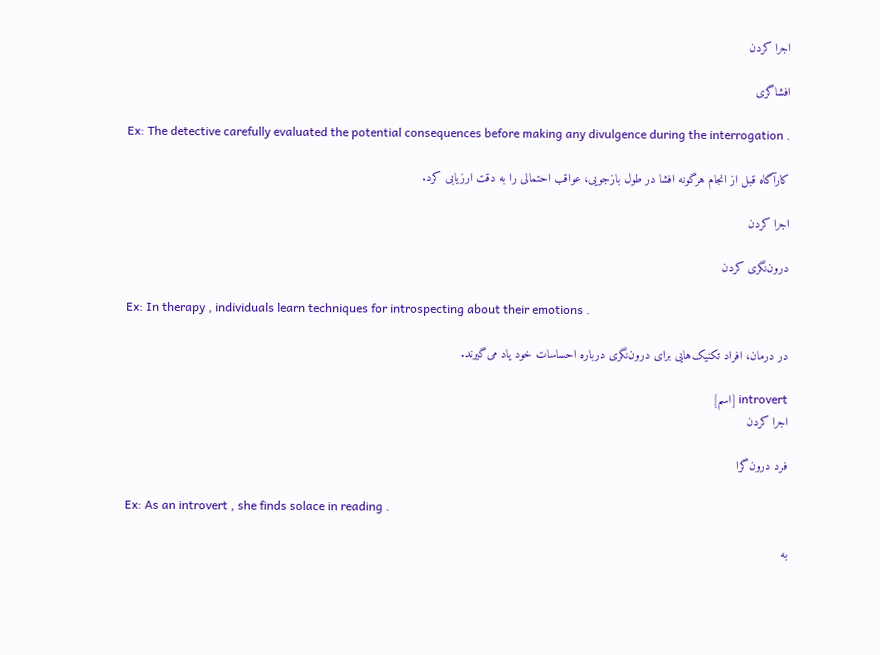اجرا کردن

افشاگری

Ex: The detective carefully evaluated the potential consequences before making any divulgence during the interrogation .

کارآگاه قبل از انجام هرگونه افشا در طول بازجویی، عواقب احتمالی را به دقت ارزیابی کرد.

اجرا کردن

درون‌نگری کردن

Ex: In therapy , individuals learn techniques for introspecting about their emotions .

در درمان، افراد تکنیک‌هایی برای درون‌نگری درباره احساسات خود یاد می‌گیرند.

introvert [اسم]
اجرا کردن

فرد درون‌گرا

Ex: As an introvert , she finds solace in reading .

به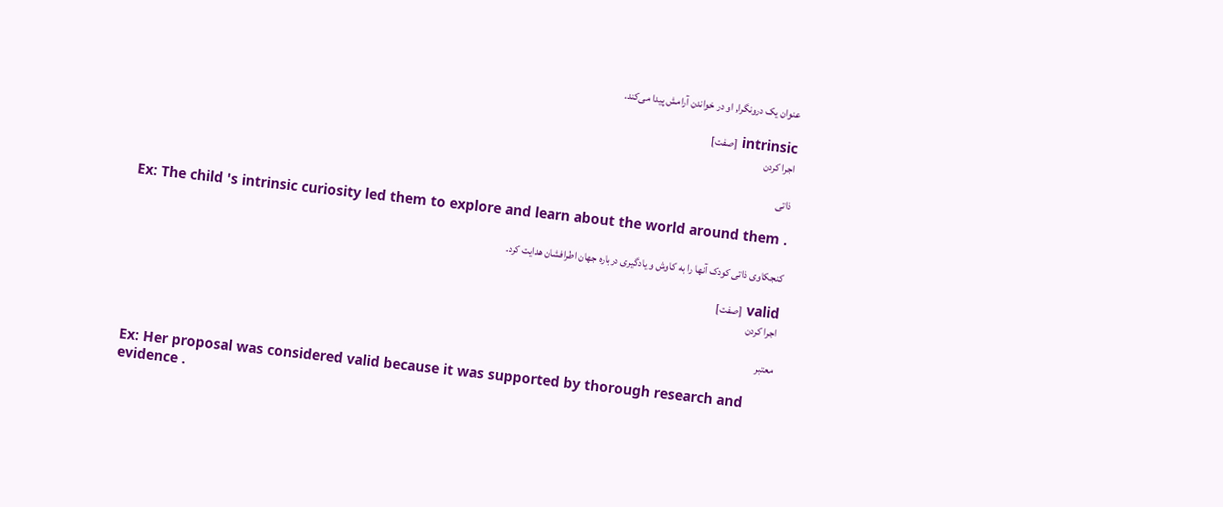عنوان یک درونگرا, او در خواندن آرامش پیدا می‌کند.

intrinsic [صفت]
اجرا کردن

ذاتی

Ex: The child 's intrinsic curiosity led them to explore and learn about the world around them .

کنجکاوی ذاتی کودک آنها را به کاوش و یادگیری درباره جهان اطرافشان هدایت کرد.

valid [صفت]
اجرا کردن

معتبر

Ex: Her proposal was considered valid because it was supported by thorough research and evidence .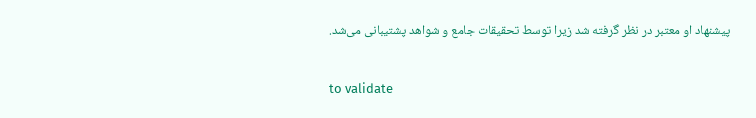پیشنهاد او معتبر در نظر گرفته شد زیرا توسط تحقیقات جامع و شواهد پشتیبانی می‌شد.

to validate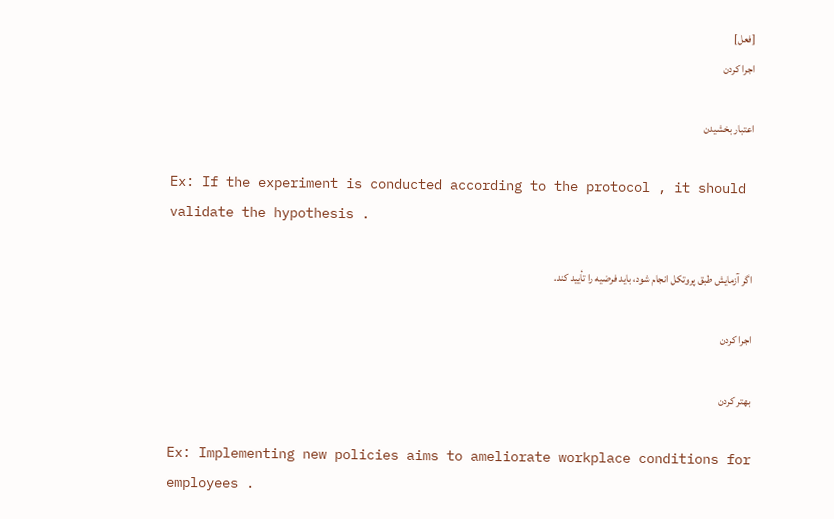[فعل]
اجرا کردن

اعتبار بخشیدن

Ex: If the experiment is conducted according to the protocol , it should validate the hypothesis .

اگر آزمایش طبق پروتکل انجام شود، باید فرضیه را تأیید کند.

اجرا کردن

بهتر کردن

Ex: Implementing new policies aims to ameliorate workplace conditions for employees .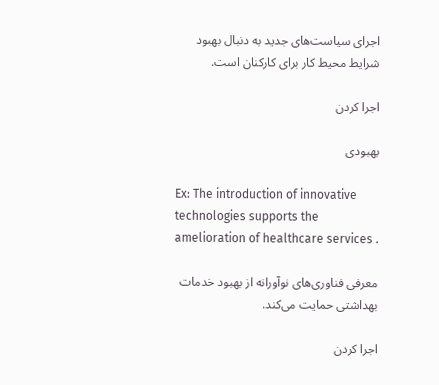اجرای سیاست‌های جدید به دنبال بهبود شرایط محیط کار برای کارکنان است.

اجرا کردن

بهبودی

Ex: The introduction of innovative technologies supports the amelioration of healthcare services .

معرفی فناوری‌های نوآورانه از بهبود خدمات بهداشتی حمایت می‌کند.

اجرا کردن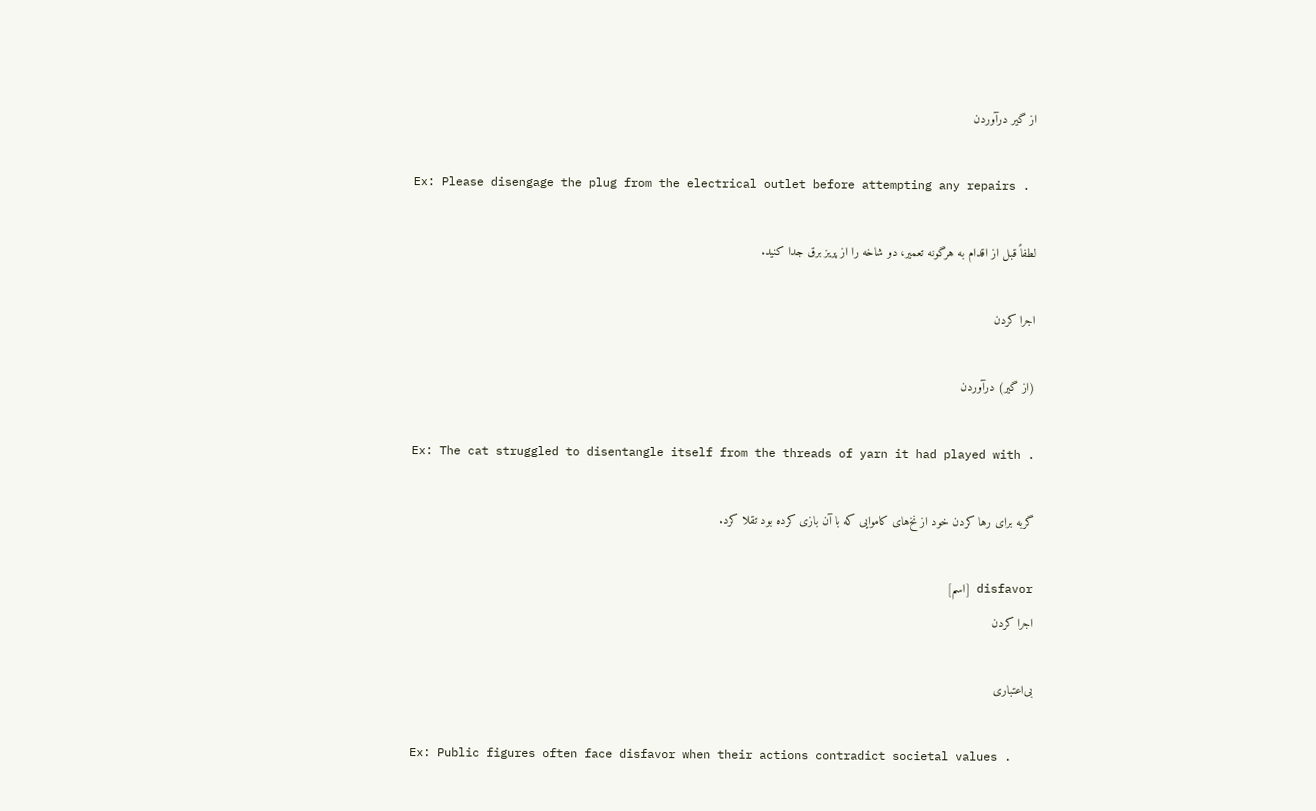از گیر درآوردن

Ex: Please disengage the plug from the electrical outlet before attempting any repairs .

لطفاً قبل از اقدام به هرگونه تعمیر، دو شاخه را از پریز برق جدا کنید.

اجرا کردن

(از گیر) درآوردن

Ex: The cat struggled to disentangle itself from the threads of yarn it had played with .

گربه برای رها کردن خود از نخ‌های کاموایی که با آن بازی کرده بود تقلا کرد.

disfavor [اسم]
اجرا کردن

بی‌اعتباری

Ex: Public figures often face disfavor when their actions contradict societal values .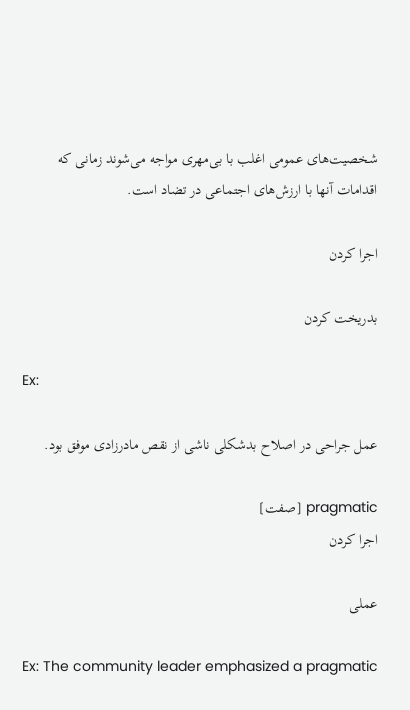شخصیت‌های عمومی اغلب با بی‌مهری مواجه می‌شوند زمانی که اقدامات آنها با ارزش‌های اجتماعی در تضاد است.

اجرا کردن

بدریخت کردن

Ex:

عمل جراحی در اصلاح بدشکلی ناشی از نقص مادرزادی موفق بود.

pragmatic [صفت]
اجرا کردن

عملی

Ex: The community leader emphasized a pragmatic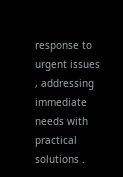response to urgent issues , addressing immediate needs with practical solutions .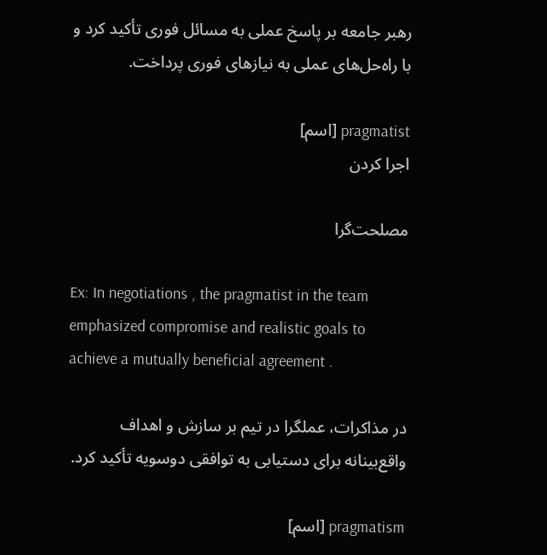رهبر جامعه بر پاسخ عملی به مسائل فوری تأکید کرد و با راه‌حل‌های عملی به نیازهای فوری پرداخت.

pragmatist [اسم]
اجرا کردن

مصلحت‌گرا

Ex: In negotiations , the pragmatist in the team emphasized compromise and realistic goals to achieve a mutually beneficial agreement .

در مذاکرات، عملگرا در تیم بر سازش و اهداف واقع‌بینانه برای دستیابی به توافقی دوسویه تأکید کرد.

pragmatism [اسم]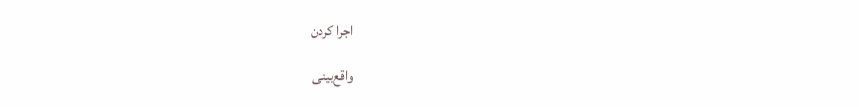اجرا کردن

واقع‌بینی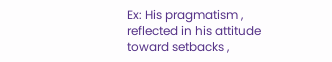Ex: His pragmatism , reflected in his attitude toward setbacks ,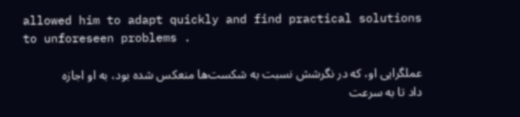allowed him to adapt quickly and find practical solutions to unforeseen problems .

عملگرایی او، که در نگرشش نسبت به شکست‌ها منعکس شده بود، به او اجازه داد تا به سرعت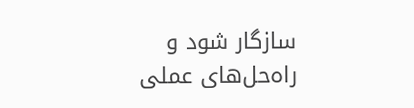سازگار شود و راه‌حل‌های عملی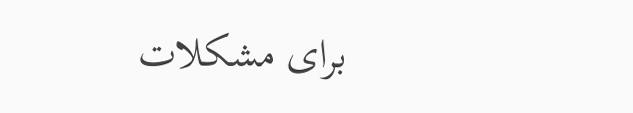برای مشکلات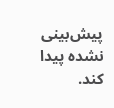پیش‌بینی نشده پیدا کند.